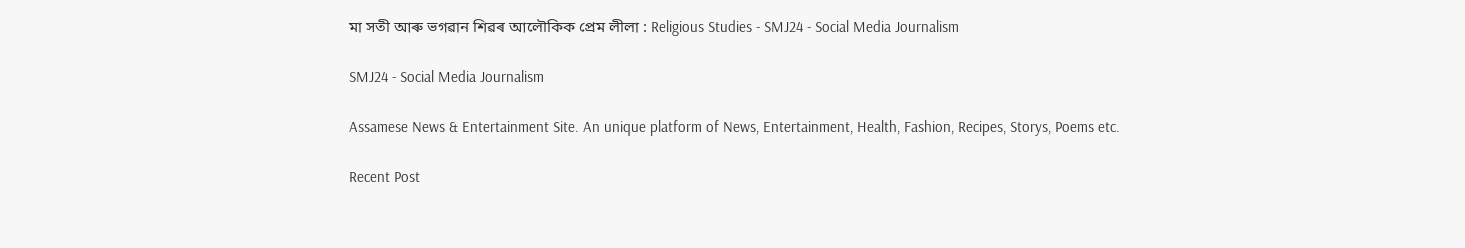মা সতী আৰু ভগৱান শিৱৰ আলৌকিক প্ৰেম লীলা : Religious Studies - SMJ24 - Social Media Journalism

SMJ24 - Social Media Journalism

Assamese News & Entertainment Site. An unique platform of News, Entertainment, Health, Fashion, Recipes, Storys, Poems etc.

Recent Post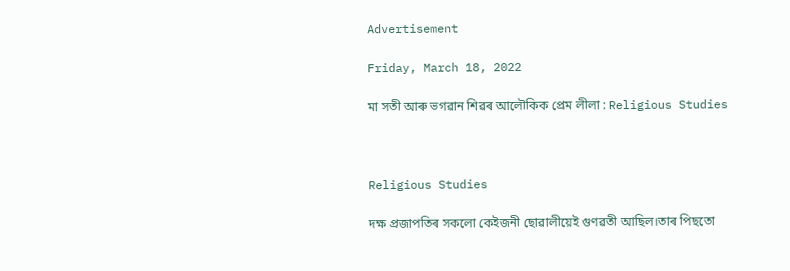Advertisement

Friday, March 18, 2022

মা সতী আৰু ভগৱান শিৱৰ আলৌকিক প্ৰেম লীলা : Religious Studies



Religious Studies

দক্ষ প্ৰজাপতিৰ সকলো কেইজনী ছোৱালীয়েই গুণৱতী আছিল।তাৰ পিছতো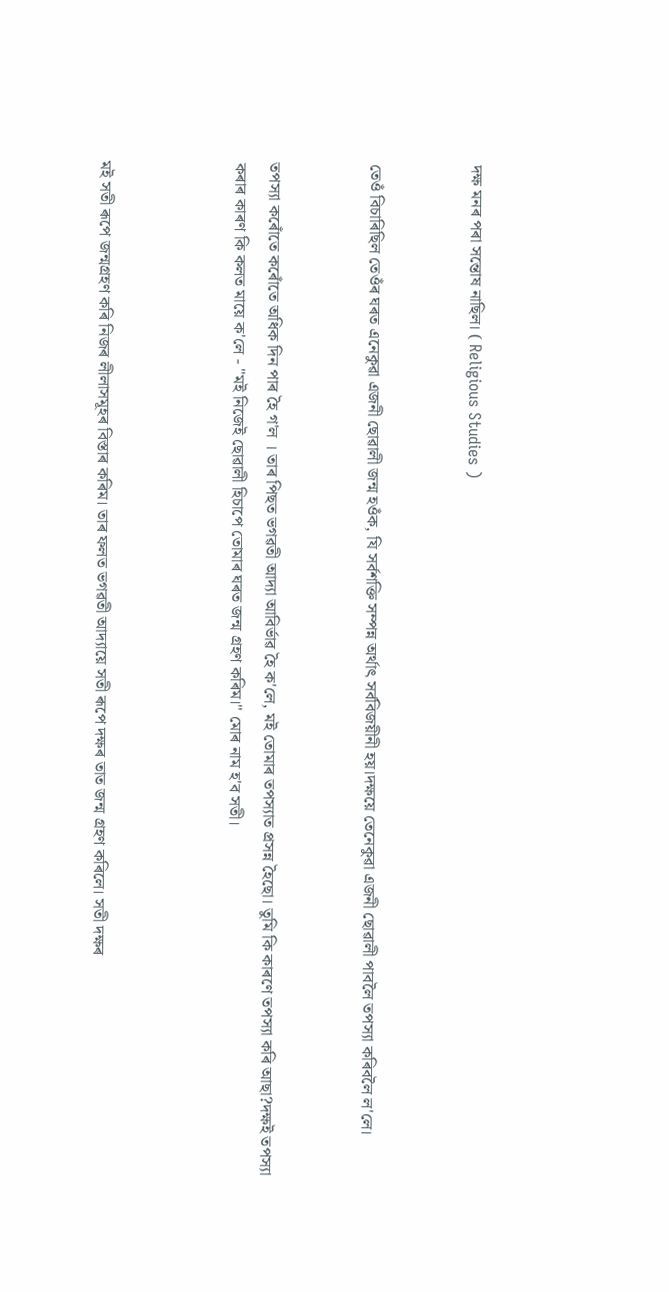দক্ষ মনৰ পৰা সন্তোষ নাছিল। ( Religious Studies )


তেওঁ বিচাৰিছিল তেওঁৰ ঘৰত এনেকুৱা এজনী ছোৱালী জন্ম হওঁক, যি সৰ্বশক্তি সম্পন্ন অৰ্থাৎ সৰ্ববিজয়ীনী হয়।দক্ষয়ে তেনেকুৱা এজনী ছোৱালী পাবলৈ তপস্যা কৰিবলৈ ল'লে।


তপস্যা কৰোঁতে কৰোঁতে অধিক দিন পাৰ হৈ গ'ল । তাৰ পিছত ভগৱতী আদ্যা আবিৰ্ভাৱ হৈ ক'লে, মই তোমাৰ তপস্যাত প্ৰসন্ন হৈছো। তুমি কি কাৰণে তপস্যা কৰি আছা?দক্ষই তপস্যা কৰাৰ কাৰণ কি কলত মায়ে ক'লে - "মই নিজেই ছোৱালী হিচাপে তোমাৰ ঘৰত জন্ম গ্ৰহণ কৰিম।" মোৰ নাম হ'ব সতী।



মই সতী ৰূপে জন্মগ্ৰহণ কৰি নিজৰ লীলাসমূহৰ বিস্তাৰ কৰিম। তাৰ ফলত ভগৱতী আদ্যায়ে সতী ৰূপে দক্ষৰ তাত জন্ম গ্ৰহণ কৰিলে। সতী দক্ষৰ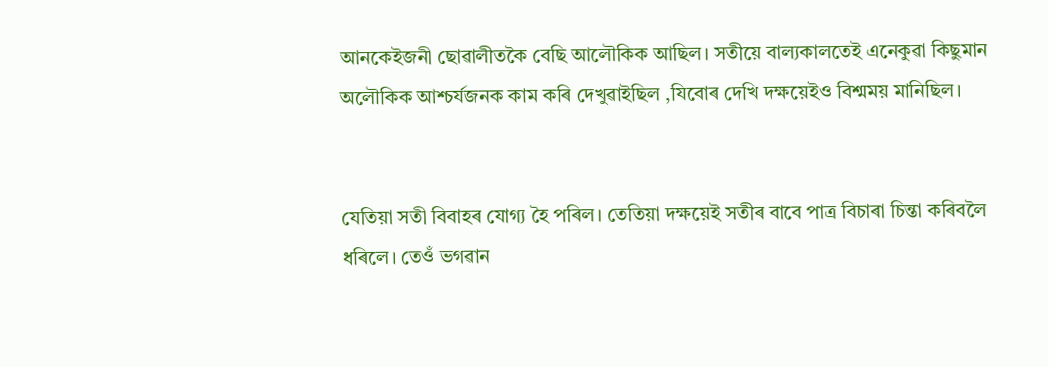আনকেইজনী ছোৱালীতকৈ বেছি আলৌকিক আছিল। সতীয়ে বাল্যকালতেই এনেকুৱা কিছুমান অলৌকিক আশ্চর্যজনক কাম কৰি দেখুৱাইছিল ,যিবোৰ দেখি দক্ষয়েইও বিশ্মময় মানিছিল।


যেতিয়া সতী বিবাহৰ যোগ্য হৈ পৰিল। তেতিয়া দক্ষয়েই সতীৰ বাবে পাত্ৰ বিচাৰা চিন্তা কৰিবলৈ ধৰিলে। তেওঁ ভগৱান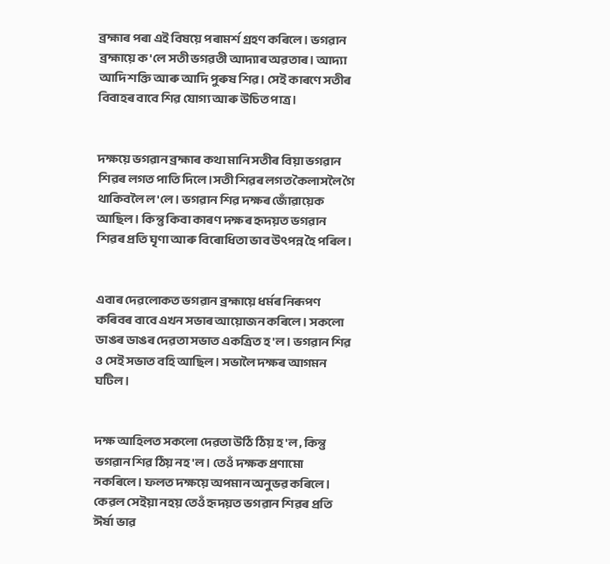ব্ৰহ্মাৰ পৰা এই বিষয়ে পৰামৰ্শ গ্ৰহণ কৰিলে। ভগৱান ব্ৰহ্মায়ে ক'লে সতী ভগৱতী আদ্যাৰ অৱতাৰ। আদ্যা আদি শক্তি আৰু আদি পুৰুষ শিৱ। সেই কাৰণে সতীৰ বিবাহৰ বাবে শিৱ যোগ্য আৰু উচিত পাত্ৰ।


দক্ষয়ে ভগৱান ব্ৰহ্মাৰ কথা মানি সতীৰ বিয়া ভগৱান শিৱৰ লগত পাতি দিলে।সতী শিৱৰ লগত কৈলাসলৈ গৈ থাকিবলৈ ল'লে। ভগৱান শিৱ দক্ষৰ জোঁৱায়েক আছিল। কিন্তু কিবা কাৰণ দক্ষৰ হৃদয়ত ভগৱান শিৱৰ প্ৰতি ঘৃণা আৰু বিৰোধিতা ভাব উৎপন্ন হৈ পৰিল।


এবাৰ দেৱলোকত ভগৱান ব্ৰহ্মায়ে ধৰ্মৰ নিৰূপণ কৰিবৰ বাবে এখন সভাৰ আয়োজন কৰিলে। সকলো ডাঙৰ ডাঙৰ দেৱতা সভাত একত্ৰিত হ'ল। ভগৱান শিৱ ও সেই সভাত বহি আছিল। সভালৈ দক্ষৰ আগমন ঘটিল।


দক্ষ আহিলত সকলো দেৱতা উঠি ঠিয় হ'ল , কিন্তু ভগৱান শিৱ ঠিয় নহ'ল। তেওঁ দক্ষক প্ৰণামো নকৰিলে। ফলত দক্ষয়ে অপমান অনুভৱ কৰিলে। কেৱল সেইয়া নহয় তেওঁ হৃদয়ত ভগৱান শিৱৰ প্ৰতি ঈৰ্ষা ভাৱ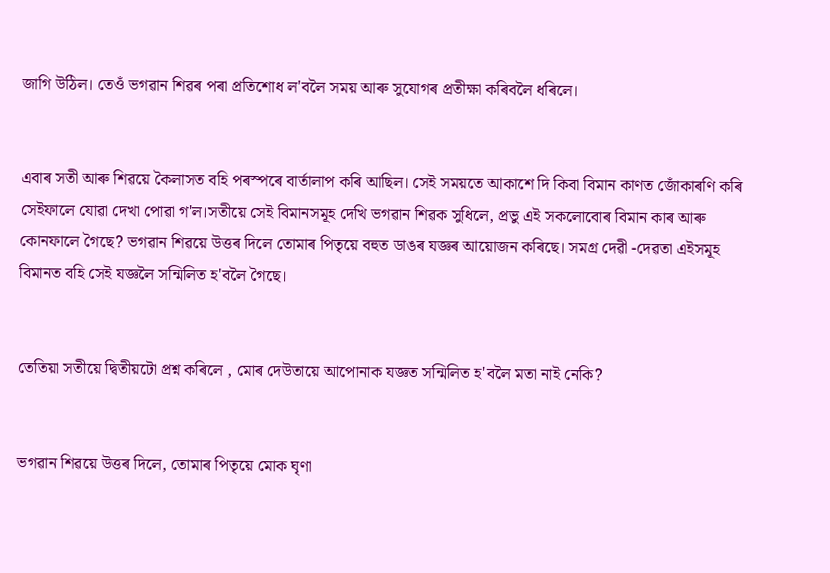জাগি উঠিল। তেওঁ ভগৱান শিৱৰ পৰা‌ প্ৰতিশোধ ল'বলৈ সময় আৰু সুযোগৰ প্ৰতীক্ষা কৰিবলৈ ধৰিলে।


এবাৰ সতী আৰু শিৱয়ে কৈলাসত বহি পৰস্পৰে বাৰ্তালাপ কৰি আছিল। সেই সময়তে আকাশে দি কিবা বিমান কাণত জোঁকাৰণি কৰি সেইফালে যোৱা দেখা পোৱা গ'ল।সতীয়ে সেই বিমানসমূহ দেখি ভগৱান শিৱক সুধিলে, প্ৰভু এই সকলোবোৰ বিমান কাৰ আৰু কোনফালে গৈছে? ভগৱান শিৱয়ে উত্তৰ দিলে তোমাৰ পিতৃয়ে বহুত ডাঙৰ যজ্ঞৰ আয়োজন কৰিছে। সমগ্ৰ দেৱী -দেৱতা এইসমূহ বিমানত বহি সেই যজ্ঞলৈ সন্মিলিত হ'বলৈ গৈছে।


তেতিয়া সতীয়ে দ্বিতীয়টো প্ৰশ্ন কৰিলে , মোৰ দেউতায়ে আপোনাক যজ্ঞত সন্মিলিত হ'বলৈ মতা নাই নেকি?


ভগৱান শিৱয়ে উত্তৰ দিলে, তোমাৰ পিতৃয়ে মোক ঘৃণা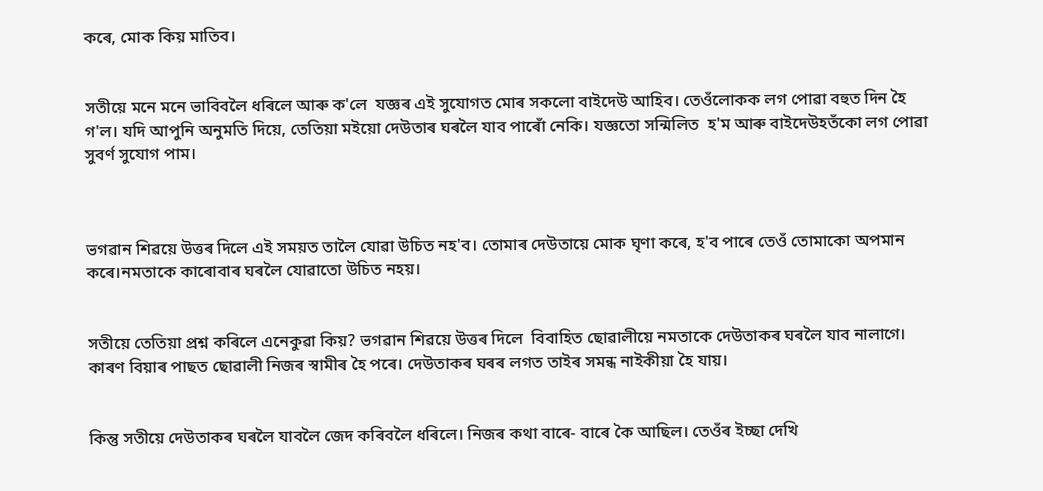কৰে, মোক কিয় মাতিব।


সতীয়ে মনে মনে ভাবিবলৈ ধৰিলে আৰু ক'লে  যজ্ঞৰ এই সুযোগত মোৰ সকলো বাইদেউ আহিব। তেওঁলোকক লগ পোৱা বহুত দিন হৈ গ'ল। যদি আপুনি অনুমতি দিয়ে, তেতিয়া মইয়ো দেউতাৰ ঘৰলৈ যাব পাৰোঁ নেকি। যজ্ঞতো সন্মিলিত  হ'ম আৰু বাইদেউহতঁকো লগ পোৱা সুবৰ্ণ সুযোগ পাম।



ভগৱান শিৱয়ে উত্তৰ দিলে এই সময়ত তালৈ যোৱা উচিত নহ'ব। তোমাৰ দেউতায়ে মোক ঘৃণা কৰে, হ'ব পাৰে তেওঁ তোমাকো অপমান কৰে।নমতাকে কাৰোবাৰ ঘৰলৈ যোৱাতো উচিত নহয়।


সতীয়ে তেতিয়া প্ৰশ্ন কৰিলে এনেকুৱা কিয়? ভগৱান শিৱয়ে উত্তৰ দিলে  বিবাহিত ছোৱালীয়ে নমতাকে দেউতাকৰ ঘৰলৈ যাব নালাগে। কাৰণ বিয়াৰ পাছত ছোৱালী নিজৰ স্বামীৰ হৈ পৰে। দেউতাকৰ ঘৰৰ লগত তাইৰ সমন্ধ নাইকীয়া হৈ যায়।


কিন্তু সতীয়ে দেউতাকৰ ঘৰলৈ যাবলৈ জেদ কৰিবলৈ ধৰিলে। নিজৰ কথা বাৰে- বাৰে কৈ আছিল। তেওঁৰ ইচ্ছা দেখি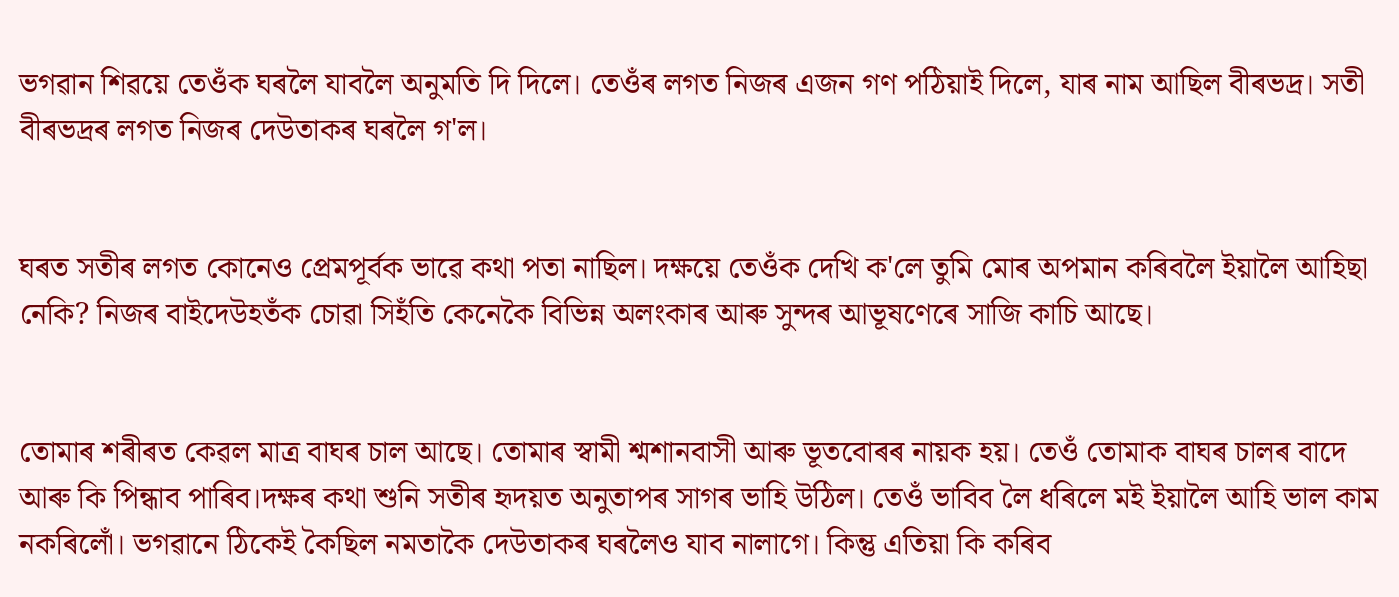ভগৱান শিৱয়ে তেওঁক ঘৰলৈ যাবলৈ অনুমতি দি দিলে। তেওঁৰ লগত নিজৰ এজন গণ পঠিয়াই দিলে, যাৰ নাম আছিল বীৰভদ্ৰ। সতী বীৰভদ্ৰৰ লগত নিজৰ দেউতাকৰ ঘৰলৈ গ'ল।


ঘৰত সতীৰ লগত কোনেও প্ৰেমপূৰ্বক ভাৱে কথা পতা নাছিল। দক্ষয়ে তেওঁক দেখি ক'লে তুমি মোৰ অপমান কৰিবলৈ ইয়ালৈ আহিছা নেকি? নিজৰ বাইদেউহতঁক চোৱা সিহঁতি কেনেকৈ বিভিন্ন অলংকাৰ আৰু সুন্দৰ আভূষণেৰে সাজি কাচি আছে।


তোমাৰ শৰীৰত কেৱল মাত্ৰ বাঘৰ চাল আছে। তোমাৰ স্বামী শ্মশানবাসী আৰু ভূতবোৰৰ নায়ক হয়। তেওঁ তোমাক বাঘৰ চালৰ বাদে আৰু কি পিন্ধাব পাৰিব।দক্ষৰ কথা শুনি সতীৰ হৃদয়ত অনুতাপৰ সাগৰ ভাহি উঠিল। তেওঁ ভাবিব লৈ ধৰিলে মই ইয়ালৈ আহি ভাল কাম নকৰিলোঁ। ভগৱানে ঠিকেই কৈছিল নমতাকৈ দেউতাকৰ ঘৰলৈও যাব নালাগে। কিন্তু এতিয়া কি কৰিব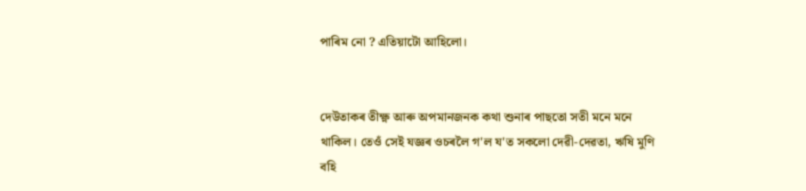পাৰিম নো ? এতিয়াটো আহিলো।


দেউতাকৰ তীক্ষ্ণ আৰু অপমানজনক কথা শুনাৰ পাছতো সতী মনে মনে থাকিল। তেওঁ সেই যজ্ঞৰ ওচৰলৈ গ'ল য'ত সকলো দেৱী-দেৱতা, ঋষি মুণি বহি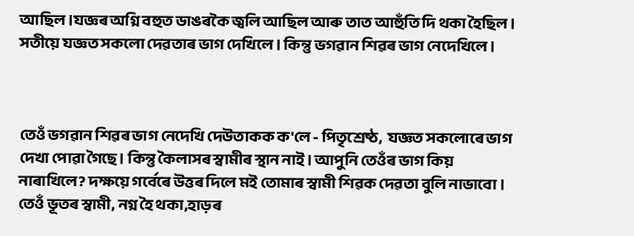আছিল।যজ্ঞৰ অগ্নি বহুত ডাঙৰকৈ জ্বলি আছিল আৰু তাত আহুঁতি দি থকা হৈছিল। সতীয়ে যজ্ঞত সকলো দেৱতাৰ ভাগ দেখিলে । কিন্তু ভগৱান শিৱৰ ভাগ নেদেখিলে।



তেওঁ ভগৱান শিৱৰ ভাগ নেদেখি দেউতাকক ক'লে - পিতৃশ্ৰেষ্ঠ,  যজ্ঞত সকলোৰে ভাগ দেখা পোৱা গৈছে। কিন্তু কৈলাসৰ স্বামীৰ স্থান নাই। আপুনি তেওঁৰ ভাগ কিয় নাৰাখিলে? দক্ষয়ে গৰ্বেৰে উত্তৰ দিলে মই তোমাৰ স্বামী শিৱক দেৱতা বুলি নাভাবো। তেওঁ ভূতৰ স্বামী, নগ্ন হৈ থকা,হাড়ৰ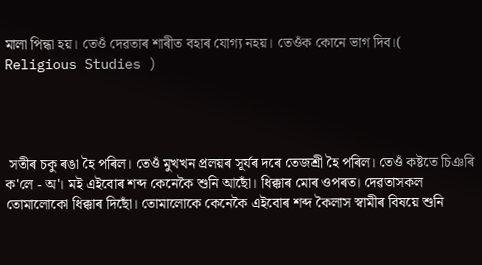মালা পিন্ধা হয়। তেওঁ দেৱতাৰ শাৰীত বহাৰ যোগ্য নহয়। তেওঁক কোনে ভাগ দিব।( Religious Studies )




 সতীৰ চকু ৰঙা হৈ পৰিল। তেওঁ মুখখন প্ৰলয়ৰ সূৰ্যৰ দৰে তেজশ্ৰী হৈ পৰিল। তেওঁ কষ্টতে চিঞৰি ক'লে - অ'। মই এইবোৰ শব্দ কেনেকৈ শুনি আছোঁ। ধিক্কাৰ মোৰ ওপৰত। দেৱতাসকল তোমালোকো ধিক্কাৰ দিছোঁ। তোমালোকে কেনেকৈ এইবোৰ শব্দ কৈলাস স্বামীৰ বিষয়ে শুনি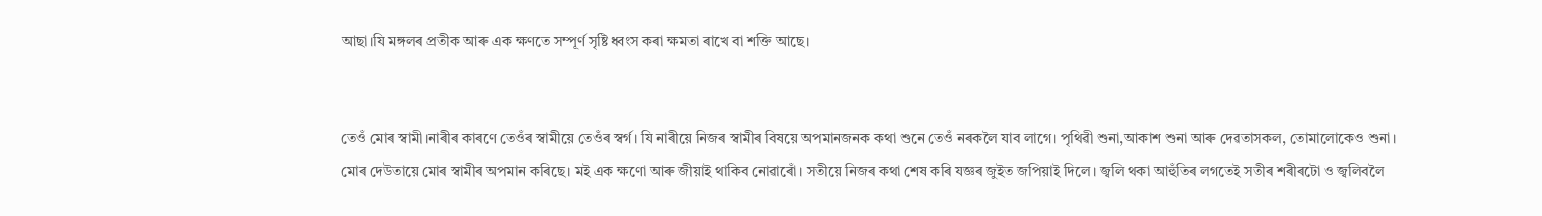আছা।যি মঙ্গলৰ প্ৰতীক আৰু এক ক্ষণতে সম্পূৰ্ণ সৃষ্টি ধ্বংস কৰা ক্ষমতা ৰাখে বা শক্তি আছে।


তেওঁ মোৰ স্বামী।নাৰীৰ কাৰণে তেওঁৰ স্বামীয়ে তেওঁৰ স্বৰ্গ। যি নাৰীয়ে নিজৰ স্বামীৰ বিষয়ে অপমানজনক কথা শুনে তেওঁ নৰকলৈ যাব লাগে। পৃথিৱী শুনা,আকাশ শুনা আৰু দেৱতাসকল, তোমালোকেও শুনা। মোৰ দেউতায়ে মোৰ স্বামীৰ অপমান কৰিছে। মই এক ক্ষণো আৰু জীয়াই থাকিব নোৱাৰোঁ। সতীয়ে নিজৰ কথা শেষ কৰি যজ্ঞৰ জুইত জপিয়াই দিলে। জ্বলি থকা আহুঁতিৰ লগতেই সতীৰ শৰীৰটো ও জ্বলিবলৈ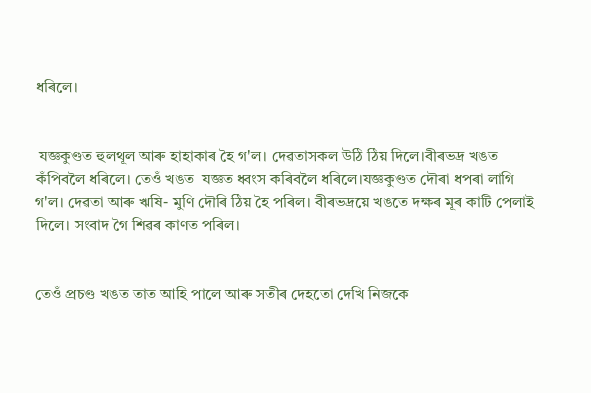ধৰিলে।


 যজ্ঞকুণ্ডত হুলথূল আৰু হাহাকাৰ হৈ গ'ল। দেৱতাসকল উঠি ঠিয় দিলে।বীৰভদ্ৰ খঙত কঁপিবলৈ ধৰিলে। তেওঁ খঙত  যজ্ঞত ধ্বংস কৰিবলৈ ধৰিলে।যজ্ঞকুণ্ডত দৌৰা ধপৰা লাগি গ'ল। দেৱতা আৰু ঋষি- মুণি দৌৰি ঠিয় হৈ পৰিল। বীৰভদ্ৰয়ে খঙতে দক্ষৰ মূৰ কাটি পেলাই দিলে। সংবাদ গৈ শিৱৰ কাণত পৰিল।


তেওঁ প্ৰচণ্ড খঙত তাত আহি পালে আৰু সতীৰ দেহতো দেখি নিজকে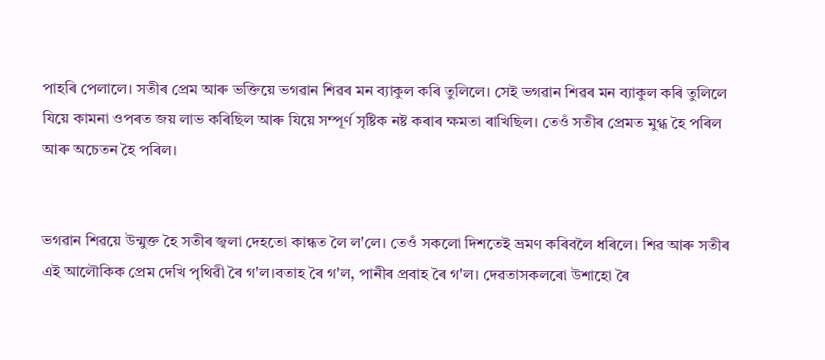পাহৰি পেলালে। সতীৰ প্ৰেম আৰু ভক্তিয়ে ভগৱান শিৱৰ মন ব্যাকুল কৰি তুলিলে। সেই ভগৱান শিৱৰ মন ব্যাকুল কৰি তুলিলে যিয়ে কামনা ওপৰত জয় লাভ কৰিছিল আৰু যিয়ে সম্পূৰ্ণ সৃষ্টিক নষ্ট কৰাৰ ক্ষমতা ৰাখিছিল। তেওঁ সতীৰ প্ৰেমত মুগ্ধ হৈ পৰিল আৰু অচেতন হৈ পৰিল।


ভগৱান শিৱয়ে উন্মুক্ত হৈ সতীৰ জ্বলা দেহতো কান্ধত লৈ ল'লে। তেওঁ সকলো দিশতেই ভ্ৰমণ কৰিবলৈ ধৰিলে। শিৱ আৰু সতীৰ এই আলৌকিক প্ৰেম দেখি পৃথিৱী ৰৈ গ'ল।বতাহ ৰৈ গ'ল, পানীৰ প্ৰবাহ ৰৈ গ'ল। দেৱতাসকলৰো উশাহো ৰৈ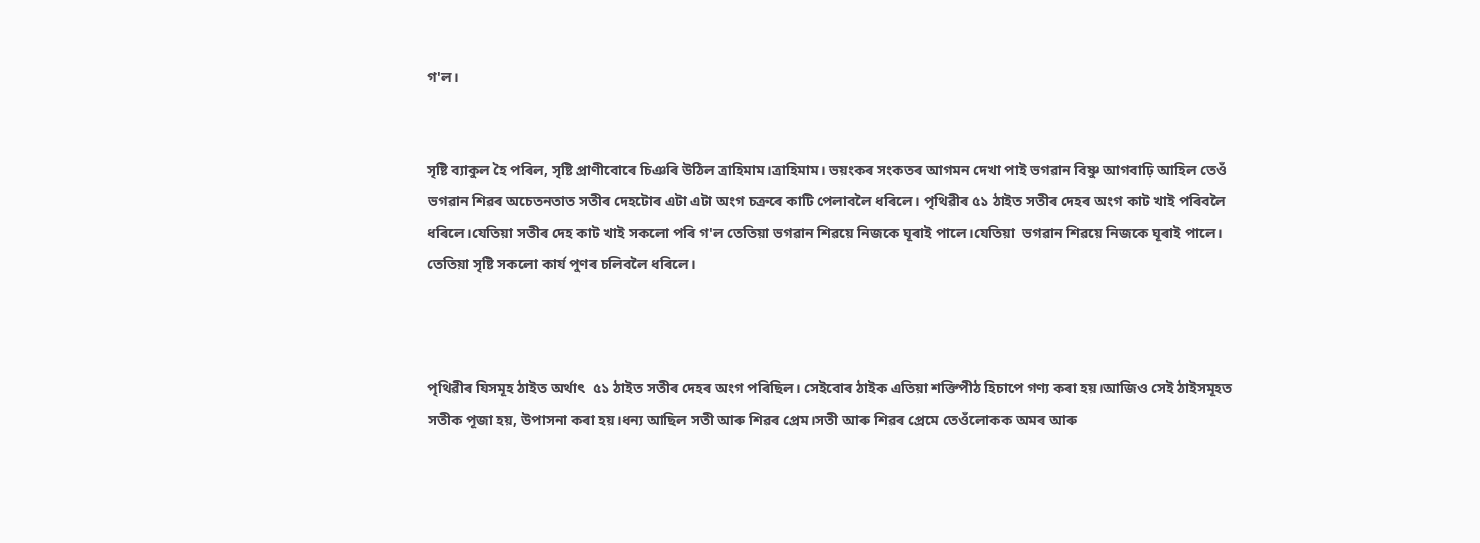গ'ল।


সৃষ্টি ব্যাকুল হৈ পৰিল, সৃষ্টি প্ৰাণীবোৰে চিঞৰি উঠিল ত্ৰাহিমাম।ত্ৰাহিমাম। ভয়ংকৰ সংকতৰ আগমন দেখা পাই ভগৱান বিষ্ণু আগবাঢ়ি আহিল তেওঁ ভগৱান শিৱৰ অচেতনতাত সতীৰ দেহটোৰ এটা এটা অংগ চক্ৰৰে কাটি পেলাবলৈ ধৰিলে। পৃথিৱীৰ ৫১ ঠাইত সতীৰ দেহৰ অংগ কাট খাই পৰিবলৈ ধৰিলে।যেতিয়া সতীৰ দেহ কাট খাই সকলো পৰি গ'ল তেতিয়া ভগৱান শিৱয়ে নিজকে ঘূৰাই পালে।যেতিয়া  ভগৱান শিৱয়ে নিজকে ঘূৰাই পালে। তেতিয়া সৃষ্টি সকলো কাৰ্য পুণৰ চলিবলৈ ধৰিলে।



পৃথিৱীৰ যিসমূহ ঠাইত অৰ্থাৎ  ৫১ ঠাইত সতীৰ দেহৰ অংগ পৰিছিল। সেইবোৰ ঠাইক এতিয়া শক্তিপীঠ হিচাপে গণ্য কৰা হয়।আজিও সেই ঠাইসমূহত সতীক পূজা হয়, উপাসনা কৰা হয়।ধন্য আছিল সতী আৰু শিৱৰ প্ৰেম।সতী আৰু শিৱৰ প্ৰেমে তেওঁলোকক অমৰ আৰু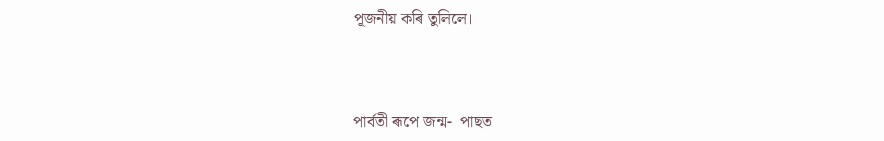পূজনীয় কৰি তুলিলে।



পাৰ্বতী ৰূপে জন্ম-  পাছত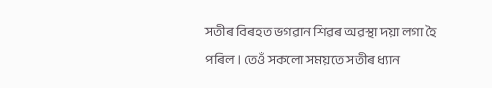সতীৰ বিৰহত ভগৱান শিৱৰ অৱস্থা দয়া লগা হৈ পৰিল। তেওঁ সকলো সময়তে সতীৰ ধ্যান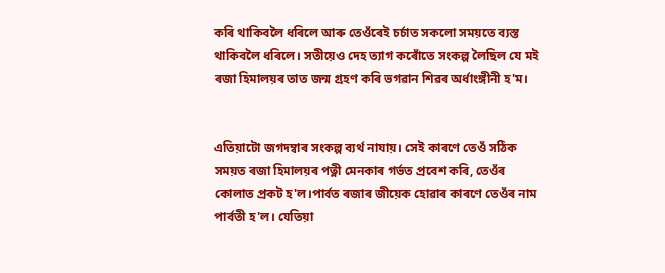কৰি থাকিবলৈ ধৰিলে আৰু তেওঁৰেই চৰ্চাত সকলো সময়তে ব্যস্ত থাকিবলৈ ধৰিলে। সতীয়েও দেহ ত্যাগ কৰোঁতে সংকল্প লৈছিল যে মই ৰজা হিমালয়ৰ তাত জন্ম গ্ৰহণ কৰি ভগৱান শিৱৰ অৰ্ধাংঙ্গীনী হ'ম।


এতিয়াটো জগদম্বাৰ সংকল্প ব্যৰ্থ নাযায়। সেই কাৰণে তেওঁ সঠিক সময়ত ৰজা হিমালয়ৰ পত্নী মেনকাৰ গৰ্ভত প্ৰবেশ কৰি, তেওঁৰ কোলাত প্ৰকট হ'ল।পাৰ্বত ৰজাৰ জীয়েক হোৱাৰ কাৰণে তেওঁৰ নাম পাৰ্বতী হ'ল। যেতিয়া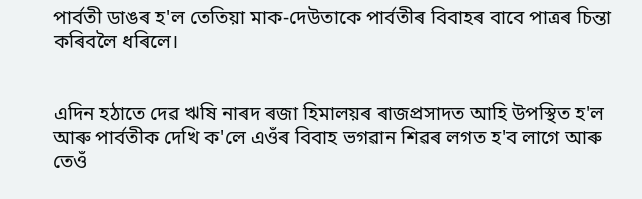পাৰ্বতী ডাঙৰ হ'ল তেতিয়া মাক-দেউতাকে পাৰ্বতীৰ বিবাহৰ বাবে পাত্ৰৰ চিন্তা কৰিবলৈ ধৰিলে।


এদিন হঠাতে দেৱ ঋষি নাৰদ ৰজা হিমালয়ৰ ৰাজপ্ৰসাদত আহি উপস্থিত হ'ল আৰু পাৰ্বতীক দেখি ক'লে এওঁৰ বিবাহ ভগৱান শিৱৰ লগত হ'ব লাগে আৰু তেওঁ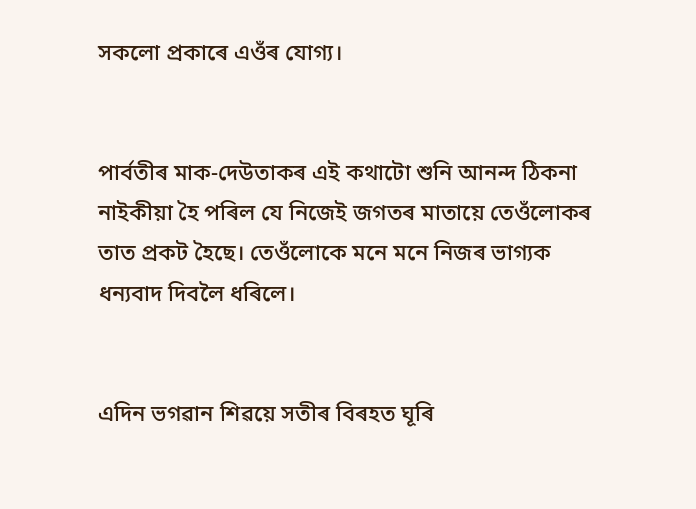সকলো প্ৰকাৰে এওঁৰ যোগ্য।


পাৰ্বতীৰ মাক-দেউতাকৰ এই কথাটো শুনি আনন্দ ঠিকনা নাইকীয়া হৈ পৰিল যে নিজেই জগতৰ মাতায়ে তেওঁলোকৰ তাত প্ৰকট হৈছে। তেওঁলোকে মনে মনে নিজৰ ভাগ্যক ধন্যবাদ দিবলৈ ধৰিলে।


এদিন ভগৱান শিৱয়ে সতীৰ বিৰহত ঘূৰি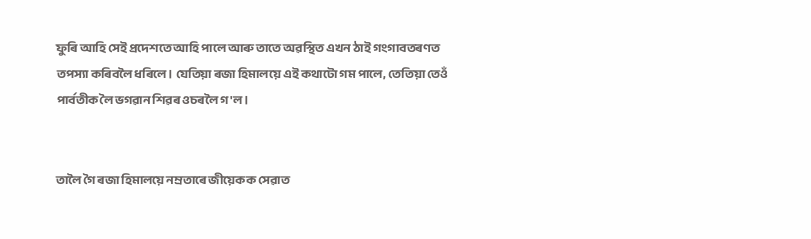ফুৰি আহি সেই প্ৰদেশতে আহি পালে আৰু তাতে অৱস্থিত এখন ঠাই গংগাবতৰণত তপস্যা কৰিবলৈ ধৰিলে। যেতিয়া ৰজা হিমালয়ে এই কথাটো গম পালে, তেতিয়া তেওঁ পাৰ্বতীক লৈ ভগৱান শিৱৰ ওচৰলৈ গ'ল।


তালৈ গৈ ৰজা হিমালয়ে নম্ৰতাৰে জীয়েকক সেৱাত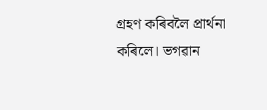গ্ৰহণ কৰিবলৈ প্ৰাৰ্থনা কৰিলে। ভগৱান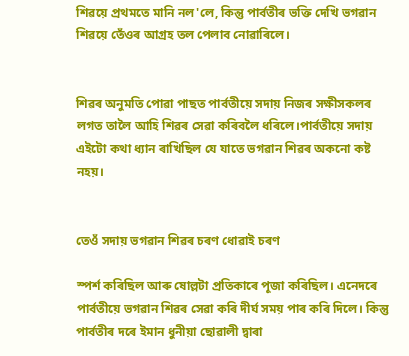শিৱয়ে প্ৰথমতে মানি নল'লে, কিন্তু পাৰ্বতীৰ ভক্তি দেখি ভগৱান শিৱয়ে তেঁওৰ আগ্ৰহ তল পেলাব নোৱাৰিলে।


শিৱৰ অনুমতি পোৱা পাছত পাৰ্বতীয়ে সদায় নিজৰ সক্ষীসকলৰ লগত তালৈ আহি শিৱৰ সেৱা কৰিবলৈ ধৰিলে।পাৰ্বতীয়ে সদায় এইটো কথা ধ্যান ৰাখিছিল যে যাতে ভগৱান শিৱৰ অকনো কষ্ট নহয়।


তেওঁ সদায় ভগৱান শিৱৰ চৰণ ধোৱাই চৰণ

স্পৰ্শ কৰিছিল আৰু ষোল্লটা প্ৰতিকাৰে পূজা কৰিছিল। এনেদৰে পাৰ্বতীয়ে ভগৱান শিৱৰ সেৱা কৰি দীৰ্ঘ সময় পাৰ কৰি দিলে। কিন্তু পাৰ্বতীৰ দৰে ইমান ধুনীয়া ছোৱালী দ্বাৰা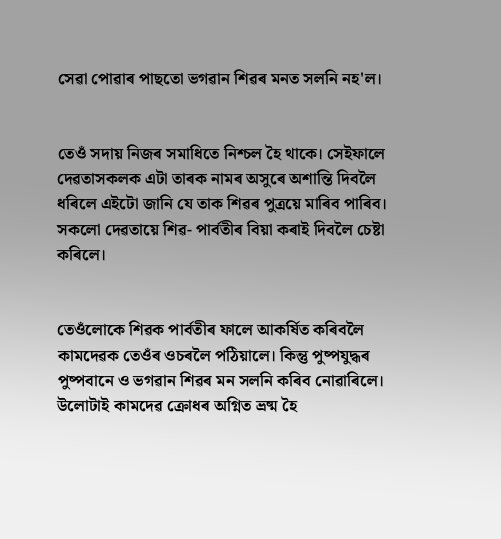সেৱা পোৱাৰ পাছতো ভগৱান শিৱৰ মনত সলনি নহ'ল।


তেওঁ সদায় নিজৰ সমাধিতে নিশ্চল হৈ থাকে। সেইফালে দেৱতাসকলক এটা তাৰক নামৰ অসুৰে অশান্তি দিবলৈ ধৰিলে এইটো জানি যে তাক শিৱৰ পুত্ৰয়ে মাৰিব পাৰিব। সকলো দেৱতায়ে শিৱ- পাৰ্বতীৰ বিয়া কৰাই দিবলৈ চেষ্টা কৰিলে।


তেওঁলোকে শিৱক পাৰ্বতীৰ ফালে আকৰ্ষিত কৰিবলৈ কামদেৱক তেওঁৰ ওচৰলৈ পঠিয়ালে। কিন্তু পুষ্পযুদ্ধৰ পুষ্পবানে ও ভগৱান শিৱৰ মন সলনি কৰিব নোৱাৰিলে। উলোটাই কামদেৱ ক্ৰোধৰ অগ্নিত ভ্ৰষ্ম হৈ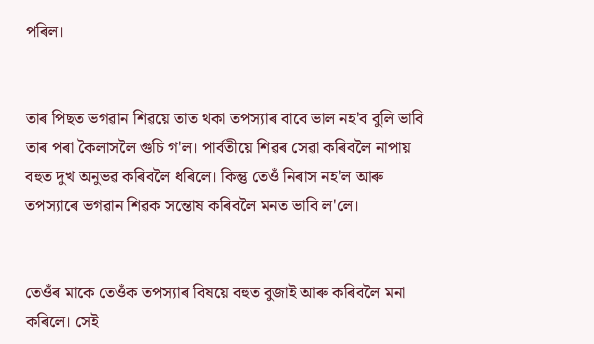পৰিল।


তাৰ পিছত ভগৱান শিৱয়ে তাত থকা তপস্যাৰ বাবে ভাল নহ'ব বুলি ভাবি তাৰ পৰা কৈলাসলৈ গুচি গ'ল। পাৰ্বতীয়ে শিৱৰ সেৱা কৰিবলৈ নাপায় বহুত দুখ অনুভৱ কৰিবলৈ ধৰিলে। কিন্তু তেওঁ নিৰাস নহ'ল আৰু তপস্যাৰে ভগৱান শিৱক সন্তোষ কৰিবলৈ মনত ভাবি ল'লে।


তেওঁৰ মাকে তেওঁক তপস্যাৰ বিষয়ে বহুত বুজাই আৰু কৰিবলৈ মনা কৰিলে। সেই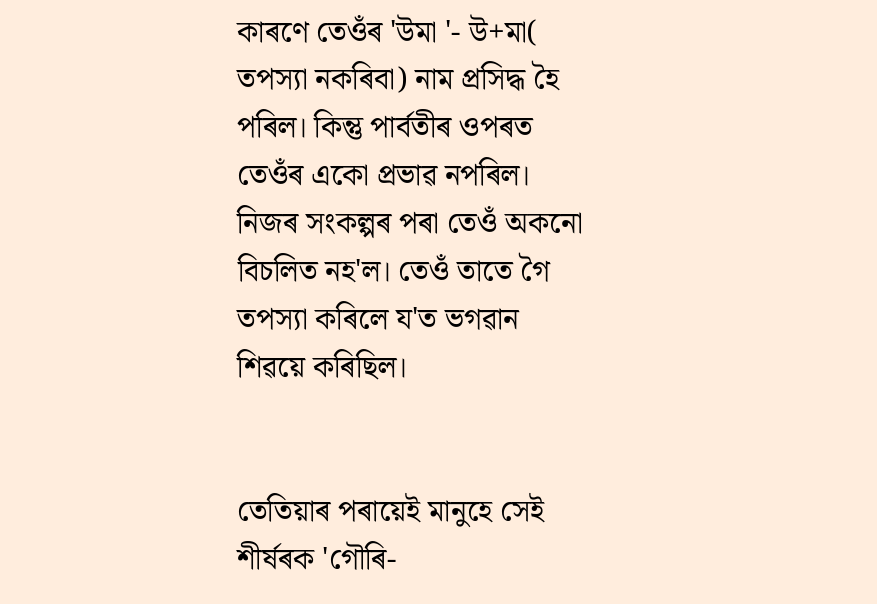কাৰণে তেওঁৰ 'উমা '- উ+মা( তপস্যা নকৰিবা) নাম প্ৰসিদ্ধ হৈ পৰিল। কিন্তু পাৰ্বতীৰ ওপৰত তেওঁৰ একো প্ৰভাৱ নপৰিল। নিজৰ সংকল্পৰ পৰা তেওঁ অকনো বিচলিত নহ'ল। তেওঁ তাতে গৈ তপস্যা কৰিলে য'ত ভগৱান শিৱয়ে কৰিছিল।


তেতিয়াৰ পৰায়েই মানুহে সেই শীৰ্ষৰক 'গৌৰি-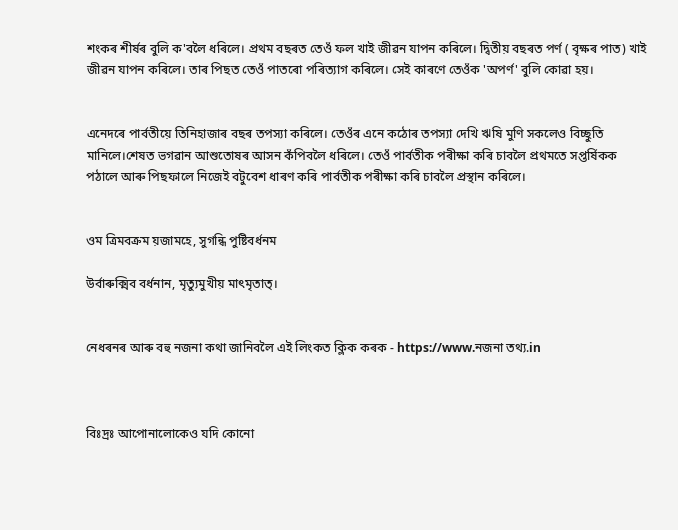শংকৰ শীৰ্ষৰ বুলি ক'বলৈ ধৰিলে। প্ৰথম বছৰত তেওঁ ফল খাই জীৱন যাপন কৰিলে। দ্বিতীয় বছৰত পৰ্ণ ( বৃক্ষৰ পাত) খাই জীৱন যাপন কৰিলে। তাৰ পিছত তেওঁ পাতৰো পৰিত্যাগ কৰিলে। সেই কাৰণে তেওঁক 'অপৰ্ণ' বুলি কোৱা হয়।


এনেদৰে পাৰ্বতীয়ে তিনিহাজাৰ বছৰ তপস্যা কৰিলে। তেওঁৰ এনে কঠোৰ তপস্যা দেখি ঋষি মুণি সকলেও বিচ্ছুতি মানিলে।শেষত ভগৱান আশুতোষৰ আসন কঁপিবলৈ ধৰিলে। তেওঁ পাৰ্বতীক পৰীক্ষা‌ কৰি চাবলৈ প্ৰথমতে সপ্তৰ্ষিকক পঠালে আৰু পিছফালে নিজেই বটুবেশ ধাৰণ কৰি পাৰ্বতীক পৰীক্ষা কৰি চাবলৈ প্ৰস্থান কৰিলে।


ওম ত্ৰিমবক্ৰম য়জামহে, সুগন্ধি পুষ্টিবৰ্ধনম

উৰ্বাৰুক্মিব বৰ্ধনান, মৃত্যুমুখীয় মাৎমৃতাত্।


নেধৰনৰ আৰু বহু নজনা কথা জানিবলৈ এই লিংকত ক্লিক কৰক - https://www.নজনা তথ্য.in



বিঃদ্ৰঃ আপোনালোকেও যদি কোনো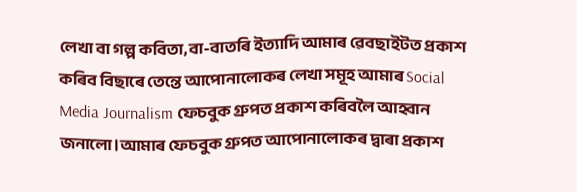লেখা বা গল্প কবিতা,বা-বাতৰি ইত্যাদি আমাৰ ৱেবছাইটত প্ৰকাশ কৰিব বিছাৰে তেন্তে আপোনালোকৰ লেখা সমূহ আমাৰ Social Media Journalism ফেচবুক গ্ৰুপত প্ৰকাশ কৰিবলৈ আহ্বান জনালো।আমাৰ ফেচবুক গ্ৰুপত আপোনালোকৰ দ্বাৰা প্ৰকাশ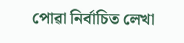পোৱা নিৰ্বাচিত লেখা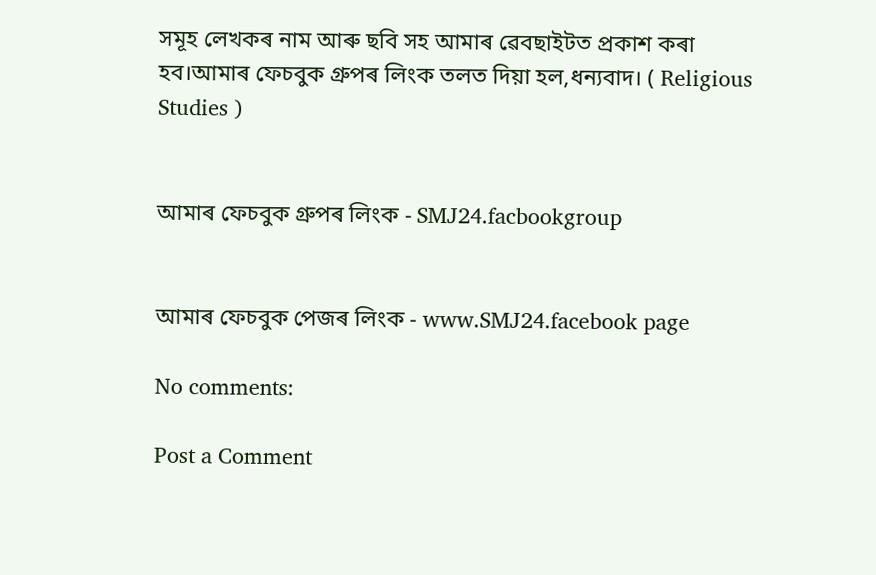সমূহ লেখকৰ নাম আৰু ছবি সহ আমাৰ ৱেবছাইটত প্ৰকাশ কৰা হব।আমাৰ ফেচবুক গ্ৰুপৰ লিংক তলত দিয়া হল,ধন্যবাদ। ( Religious Studies )


আমাৰ ফেচবুক গ্ৰুপৰ লিংক - SMJ24.facbookgroup


আমাৰ ফেচবুক পেজৰ লিংক - www.SMJ24.facebook page

No comments:

Post a Comment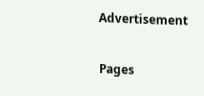Advertisement

Pages